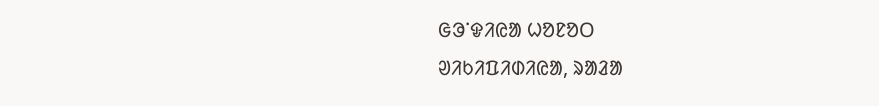ᱜᱳᱸᱫᱤᱭᱟ ᱦᱚᱱᱚᱛ
ᱣᱤᱠᱤᱯᱤᱰᱤᱭᱟ, ᱨᱟᱲᱟ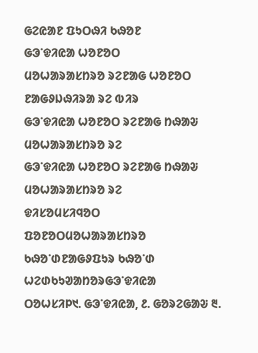ᱜᱮᱭᱟᱱ ᱯᱩᱛᱷᱤ ᱠᱷᱚᱱ
ᱜᱳᱸᱫᱤᱭᱟ ᱦᱚᱱᱚᱛ
ᱢᱚᱦᱟᱨᱟᱥᱴᱨᱚ ᱨᱮᱱᱟᱜ ᱦᱚᱱᱚᱛ
ᱱᱟᱜᱽᱡᱷᱤᱨᱟ ᱨᱮ ᱵᱤᱨ
ᱜᱳᱸᱫᱤᱭᱟ ᱦᱚᱱᱚᱛ ᱨᱮᱱᱟᱜ ᱴᱷᱟᱶ ᱢᱚᱦᱟᱨᱟᱥᱴᱨᱚ ᱨᱮ
ᱜᱳᱸᱫᱤᱭᱟ ᱦᱚᱱᱚᱛ ᱨᱮᱱᱟᱜ ᱴᱷᱟᱶ ᱢᱚᱦᱟᱨᱟᱥᱴᱨᱚ ᱨᱮ
ᱫᱤᱥᱚᱢᱥᱤᱧᱚᱛ
ᱯᱚᱱᱚᱛᱢᱚᱦᱟᱨᱟᱥᱴᱨᱚ
ᱠᱷᱚᱸᱰᱱᱟᱜᱽᱯᱩᱨ ᱠᱷᱚᱸᱰ
ᱦᱮᱰᱠᱩᱣᱟᱴᱚᱨᱜᱳᱸᱫᱤᱭᱟ
ᱛᱚᱦᱥᱤᱞ᱑. ᱜᱳᱸᱫᱤᱭᱟ, ᱒. ᱜᱚᱨᱮᱜᱟᱶ ᱓.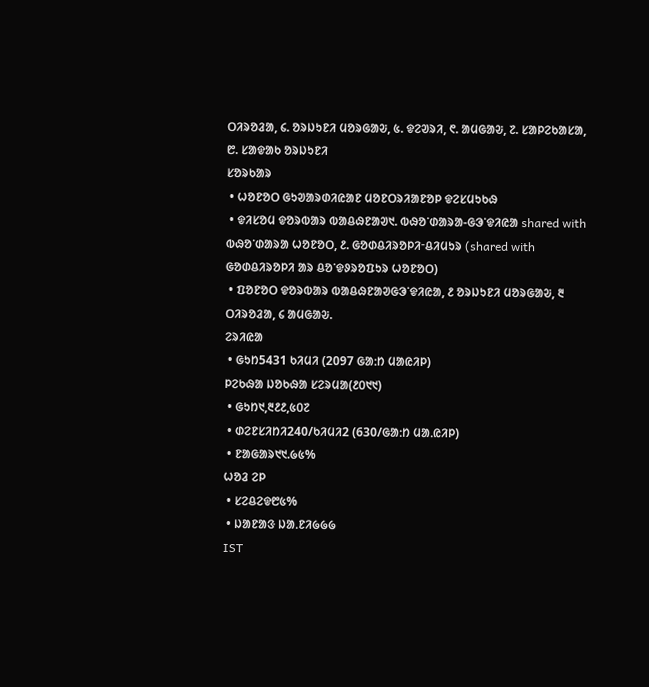ᱛᱤᱨᱚᱲᱟ, ᱔. ᱚᱨᱡᱩᱱᱤ ᱢᱚᱨᱜᱟᱶ, ᱕. ᱫᱮᱣᱨᱤ, ᱖. ᱟᱢᱜᱟᱶ, ᱗. ᱥᱟᱞᱮᱠᱟᱥᱟ, ᱘. ᱥᱟᱫᱟᱠ ᱚᱨᱡᱩᱱᱤ
ᱥᱚᱨᱠᱟᱨ
 • ᱦᱚᱱᱚᱛ ᱜᱩᱣᱟᱨᱰᱤᱭᱟᱱ ᱢᱚᱱᱛᱨᱤᱟᱱᱚᱞ ᱫᱮᱥᱢᱩᱠᱷ
 • ᱫᱤᱥᱚᱢ ᱫᱚᱨᱵᱟᱨ ᱵᱟᱪᱷᱱᱟᱣ᱑. ᱵᱷᱚᱸᱰᱟᱨᱟ-ᱜᱳᱸᱫᱤᱭᱟ shared with ᱵᱷᱚᱸᱰᱟᱨᱟ ᱦᱚᱱᱚᱛ, ᱒. ᱜᱚᱰᱪᱤᱨᱚᱞᱤᱼᱪᱤᱢᱩᱨ (shared with ᱜᱚᱰᱪᱤᱨᱚᱞᱤ ᱟᱨ ᱪᱚᱸᱫᱽᱨᱚᱯᱩᱨ ᱦᱚᱱᱚᱛ)
 • ᱯᱚᱱᱚᱛ ᱫᱚᱨᱵᱟᱨ ᱵᱟᱪᱷᱱᱟᱣᱜᱳᱸᱫᱤᱭᱟ, ᱒ ᱚᱨᱡᱩᱱᱤ ᱢᱚᱨᱜᱟᱶ, ᱓ ᱛᱤᱨᱚᱲᱟ, ᱔ ᱟᱢᱜᱟᱶ.
ᱮᱨᱤᱭᱟ
 • ᱜᱩᱴ5431 ᱠᱤᱢᱤ (2097 ᱜᱟᱺᱴ ᱢᱟᱭᱤᱞ)
ᱞᱮᱠᱷᱟ ᱡᱚᱠᱷᱟ ᱥᱮᱨᱢᱟ(᱒᱐᱑᱑)
 • ᱜᱩᱴ᱑,᱓᱒᱒,᱕᱐᱗
 • ᱰᱮᱱᱥᱤᱴᱤ240/ᱠᱤᱢᱤ2 (630/ᱜᱟᱺᱴ ᱢᱟᱹᱭᱤᱞ)
 • ᱱᱟᱜᱟᱨ᱑᱑.᱙᱕%
ᱦᱚᱲ ᱮᱞ
 • ᱥᱮᱪᱮᱫ᱘᱕%
 • ᱡᱟᱱᱟᱝ ᱡᱟᱹᱱᱤ᱙᱙᱙
IST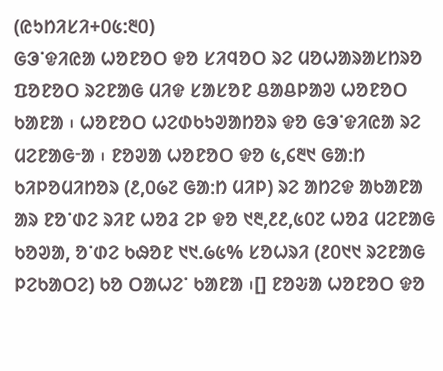(ᱭᱩᱴᱤᱥᱤ+᱐᱕:᱓᱐)
ᱜᱳᱸᱫᱤᱭᱟ ᱦᱚᱱᱚᱛ ᱫᱚ ᱥᱤᱧᱚᱛ ᱨᱮ ᱢᱚᱦᱟᱨᱟᱥᱴᱨᱚ ᱯᱚᱱᱚᱛ ᱨᱮᱱᱟᱜ ᱢᱤᱫ ᱥᱟᱥᱚᱱ ᱪᱟᱪᱞᱟᱣ ᱦᱚᱱᱚᱛ ᱠᱟᱱᱟ ᱾ ᱦᱚᱱᱚᱛ ᱦᱮᱰᱠᱩᱣᱟᱴᱚᱨ ᱫᱚ ᱜᱳᱸᱫᱤᱭᱟ ᱨᱮ ᱢᱮᱱᱟᱜᱼᱟ ᱾ ᱱᱚᱣᱟ ᱦᱚᱱᱚᱛ ᱫᱚ ᱕,᱔᱓᱑ ᱜᱟᱺᱴ ᱠᱤᱞᱚᱢᱤᱴᱚᱨ (᱒,᱐᱙᱗ ᱜᱟᱺᱴ ᱢᱤᱞ) ᱨᱮ ᱟᱴᱮᱫ ᱟᱠᱟᱱᱟ ᱟᱨ ᱱᱚᱸᱰᱮ ᱨᱤᱱ ᱦᱚᱲ ᱮᱞ ᱫᱚ ᱑᱓,᱒᱒,᱕᱐᱗ ᱦᱚᱲ ᱢᱮᱱᱟᱜ ᱠᱚᱣᱟ, ᱚᱸᱰᱮ ᱠᱷᱚᱱ ᱑᱑.᱙᱕% ᱥᱚᱦᱨᱤ (᱒᱐᱑᱑ ᱨᱮᱱᱟᱜ ᱞᱮᱠᱟᱛᱮ) ᱠᱚ ᱛᱟᱦᱮᱸ ᱠᱟᱱᱟ ᱾[] ᱱᱚᱶᱟ ᱦᱚᱱᱚᱛ ᱫᱚ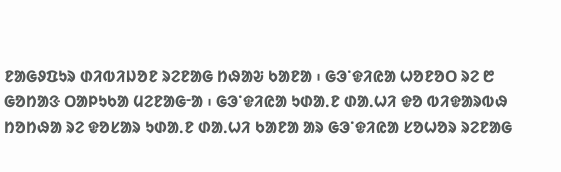ᱱᱟᱜᱽᱯᱩᱨ ᱰᱤᱵᱤᱡᱚᱱ ᱨᱮᱱᱟᱜ ᱴᱷᱟᱶ ᱠᱟᱱᱟ ᱾ ᱜᱳᱸᱫᱤᱭᱟ ᱦᱚᱱᱚᱛ ᱨᱮ ᱘ ᱜᱚᱴᱟᱝ ᱛᱟᱞᱩᱠᱟ ᱢᱮᱱᱟᱜᱼᱟ ᱾ ᱜᱳᱸᱫᱤᱭᱟ ᱩᱰᱟᱹᱱ ᱰᱟᱹᱦᱤ ᱫᱚ ᱵᱤᱫᱟᱨᱵᱷ ᱴᱚᱴᱷᱟ ᱨᱮ ᱫᱚᱥᱟᱨ ᱩᱰᱟᱹᱱ ᱰᱟᱹᱦᱤ ᱠᱟᱱᱟ ᱟᱨ ᱜᱳᱸᱫᱤᱭᱟ ᱥᱚᱦᱚᱨ ᱨᱮᱱᱟᱜ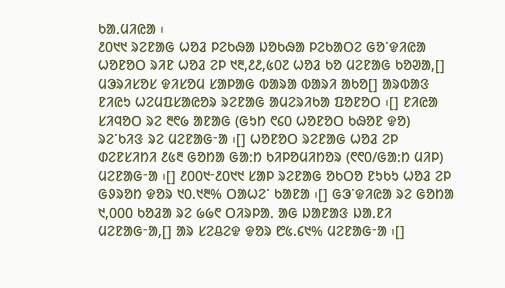ᱠᱟᱹᱢᱤᱭᱟ ᱾
᱒᱐᱑᱑ ᱨᱮᱱᱟᱜ ᱦᱚᱲ ᱞᱮᱠᱷᱟ ᱡᱚᱠᱷᱟ ᱞᱮᱠᱟᱛᱮ ᱜᱚᱸᱫᱤᱭᱟ ᱦᱚᱱᱚᱛ ᱨᱤᱱ ᱦᱚᱲ ᱮᱞ ᱑᱓,᱒᱒,᱕᱐᱗ ᱦᱚᱲ ᱠᱚ ᱢᱮᱱᱟᱜ ᱠᱚᱣᱟ,[] ᱢᱳᱨᱤᱥᱚᱥ ᱫᱤᱥᱚᱢ ᱥᱟᱞᱟᱜ ᱵᱟᱨᱟ ᱵᱟᱨᱤ ᱟᱠᱚ[] ᱟᱨᱵᱟᱝ ᱱᱤᱭᱩ ᱦᱮᱢᱯᱥᱟᱭᱚᱨ ᱨᱮᱱᱟᱜ ᱟᱢᱮᱨᱤᱠᱟ ᱯᱚᱱᱚᱛ ᱾[] ᱱᱤᱭᱟ ᱥᱤᱧᱚᱛ ᱨᱮ ᱓᱖᱙ ᱟᱱᱟᱜ (ᱜᱩᱴ ᱖᱔᱐ ᱦᱚᱱᱚᱛ ᱠᱷᱚᱱ ᱫᱚ) ᱨᱮᱸᱠᱤᱝ ᱨᱮ ᱢᱮᱱᱟᱜᱼᱟ ᱾[] ᱦᱚᱱᱚᱛ ᱨᱮᱱᱟᱜ ᱦᱚᱲ ᱮᱞ ᱰᱮᱱᱥᱤᱴᱤ ᱒᱕᱓ ᱜᱚᱴᱟ ᱜᱟᱺᱴ ᱠᱤᱞᱚᱢᱤᱴᱚᱨ (᱖᱖᱐/ᱜᱟᱺᱴ ᱢᱤᱞ) ᱢᱮᱱᱟᱜᱼᱟ ᱾[] ᱒᱐᱐᱑ᱼ᱒᱐᱑᱑ ᱥᱟᱞ ᱨᱮᱱᱟᱜ ᱚᱠᱛᱚ ᱱᱩᱠᱩ ᱦᱚᱲ ᱮᱞ ᱜᱽᱨᱚᱴ ᱫᱚᱨ ᱑᱐.᱑᱓% ᱛᱟᱦᱮᱸ ᱠᱟᱱᱟ ᱾[] ᱜᱳᱸᱫᱤᱭᱟ ᱨᱮ ᱜᱚᱴᱟ ᱑,᱐᱐᱐ ᱠᱚᱲᱟ ᱨᱮ ᱙᱙᱖ ᱛᱤᱨᱞᱟᱹ ᱟᱜ ᱡᱟᱱᱟᱝ ᱡᱟᱹᱱᱤ ᱢᱮᱱᱟᱜᱼᱟ,[] ᱟᱨ ᱥᱮᱪᱮᱫ ᱫᱚᱨ ᱘᱕.᱔᱑% ᱢᱮᱱᱟᱜᱼᱟ ᱾[]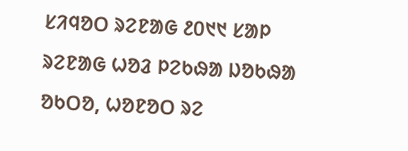ᱥᱤᱧᱚᱛ ᱨᱮᱱᱟᱜ ᱒᱐᱑᱑ ᱥᱟᱞ ᱨᱮᱱᱟᱜ ᱦᱚᱲ ᱞᱮᱠᱷᱟ ᱡᱚᱠᱷᱟ ᱚᱠᱛᱚ, ᱦᱚᱱᱚᱛ ᱨᱮ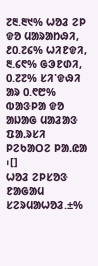᱗᱓.᱓᱑% ᱦᱚᱲ ᱮᱞ ᱫᱚ ᱢᱟᱨᱟᱴᱷᱤ, ᱒᱐.᱗᱔% ᱦᱤᱱᱫᱤ, ᱓.᱔᱖% ᱜᱳᱱᱰᱤ, ᱐.᱗᱗% ᱥᱤᱸᱫᱷᱤ ᱟᱨ ᱐.᱖᱘% ᱵᱟᱝᱞᱟ ᱫᱚ ᱟᱡᱟᱜ ᱢᱟᱲᱟᱝ ᱯᱟᱹᱨᱥᱤ ᱞᱮᱠᱟᱛᱮ ᱞᱟᱹᱭᱟ ᱾[]
ᱦᱚᱲ ᱮᱞᱥᱚᱝ ᱱᱟᱜᱟᱢ
ᱥᱮᱨᱢᱟᱦᱚᱲ.±%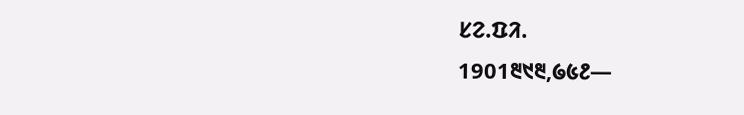ᱥᱮ.ᱯᱤ.
1901᱓᱑᱓,᱙᱕᱒—